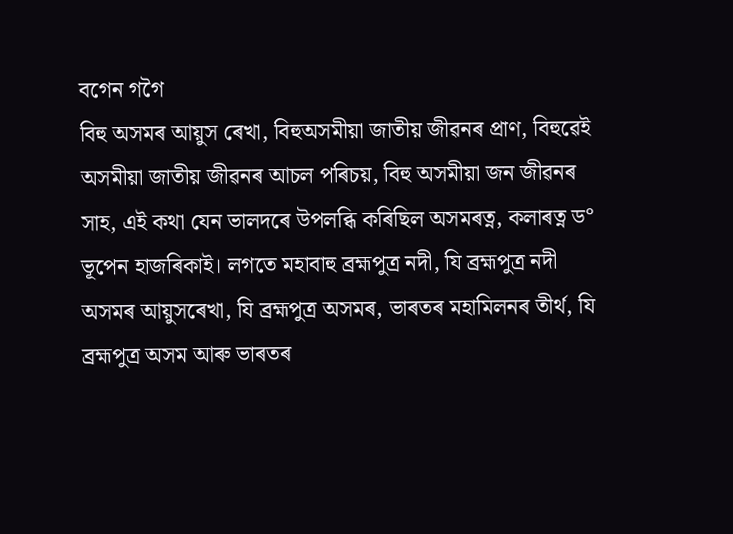বগেন গগৈ
বিহু অসমৰ আয়ুস ৰেখা, বিহুঅসমীয়া জাতীয় জীৱনৰ প্ৰাণ, বিহুৱেই অসমীয়া জাতীয় জীৱনৰ আচল পৰিচয়, বিহু অসমীয়া জন জীৱনৰ সাহ, এই কথা যেন ভালদৰে উপলব্ধি কৰিছিল অসমৰত্ন, কলাৰত্ন ড° ভূপেন হাজৰিকাই। লগতে মহাবাহু ব্ৰহ্মপুত্ৰ নদী, যি ব্ৰহ্মপুত্ৰ নদী অসমৰ আয়ুসৰেখা, যি ব্ৰহ্মপুত্ৰ অসমৰ, ভাৰতৰ মহামিলনৰ তীৰ্থ, যি ব্ৰহ্মপুত্ৰ অসম আৰু ভাৰতৰ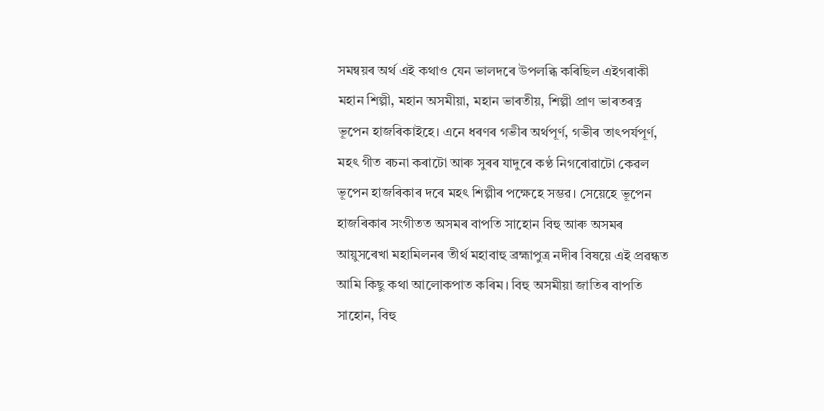সমন্বয়ৰ অৰ্থ এই কথাও যেন ভালদৰে উপলব্ধি কৰিছিল এইগৰাকী মহান শিল্পী, মহান অসমীয়া, মহান ভাৰতীয়, শিল্পী প্ৰাণ ভাৰতৰত্ন ভূপেন হাজৰিকাইহে। এনে ধৰণৰ গভীৰ অৰ্থপূৰ্ণ, গভীৰ তাৎপৰ্যপূৰ্ণ, মহৎ গীত ৰচনা কৰাটো আৰু সুৰৰ যাদুৰে কণ্ঠ নিগৰোৱাটো কেৱল ভূপেন হাজৰিকাৰ দৰে মহৎ শিল্পীৰ পক্ষেহে সম্ভৱ। সেয়েহে ভূপেন হাজৰিকাৰ সংগীতত অসমৰ বাপতি সাহোন বিহু আৰু অসমৰ আয়ুসৰেখা মহামিলনৰ তীৰ্থ মহাবাহু ব্ৰহ্মাপুত্ৰ নদীৰ বিষয়ে এই প্ৰৱন্ধত আমি কিছু কথা আলোকপাত কৰিম। বিহু অসমীয়া জাতিৰ বাপতি সাহোন, বিহু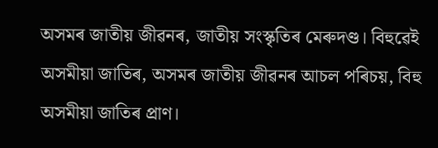অসমৰ জাতীয় জীৱনৰ, জাতীয় সংস্কৃতিৰ মেৰুদণ্ড। বিহুৱেই অসমীয়া জাতিৰ, অসমৰ জাতীয় জীৱনৰ আচল পৰিচয়, বিহু অসমীয়া জাতিৰ প্ৰাণ।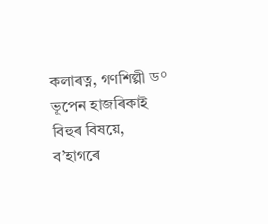কলাৰত্ন, গণশিল্পী ড° ভূপেন হাজৰিকাই বিহুৰ বিষয়ে, ব’হাগৰে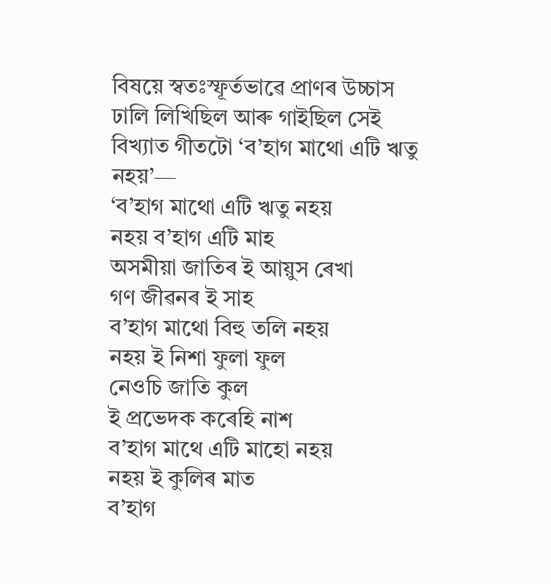বিষয়ে স্বতঃস্ফূৰ্তভাৱে প্ৰাণৰ উচ্চাস ঢালি লিখিছিল আৰু গাইছিল সেই বিখ্যাত গীতটো ‘ব’হাগ মাথো এটি ঋতু নহয়’—
‘ব’হাগ মাথো এটি ঋতু নহয়
নহয় ব’হাগ এটি মাহ
অসমীয়া জাতিৰ ই আয়ুস ৰেখা
গণ জীৱনৰ ই সাহ
ব’হাগ মাথো বিহু তলি নহয়
নহয় ই নিশা ফুলা ফুল
নেওচি জাতি কুল
ই প্ৰভেদক কৰেহি নাশ
ব’হাগ মাথে এটি মাহো নহয়
নহয় ই কুলিৰ মাত
ব’হাগ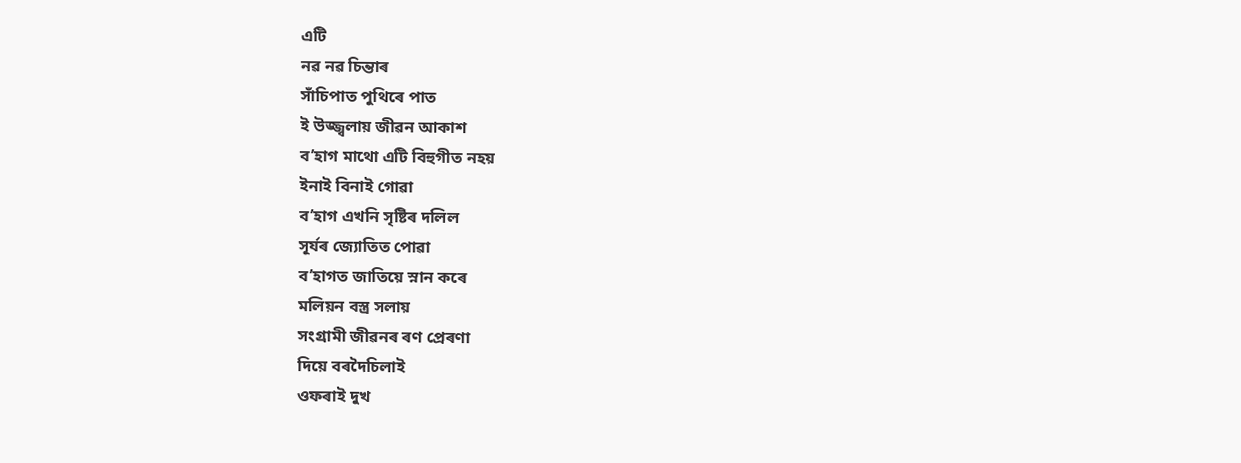এটি
নৱ নৱ চিন্তাৰ
সাঁচিপাত পুথিৰে পাত
ই উজ্জ্বলায় জীৱন আকাশ
ব’হাগ মাথো এটি বিহুগীত নহয়
ইনাই বিনাই গোৱা
ব’হাগ এখনি সৃষ্টিৰ দলিল
সূৰ্যৰ জ্যোতিত পোৱা
ব’হাগত জাতিয়ে স্নান কৰে
মলিয়ন বস্ত্ৰ সলায়
সংগ্ৰামী জীৱনৰ ৰণ প্ৰেৰণা
দিয়ে বৰদৈচিলাই
ওফৰাই দুখ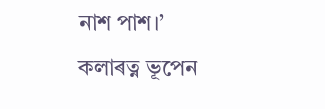নাশ পাশ।’
কলাৰত্ন ভূপেন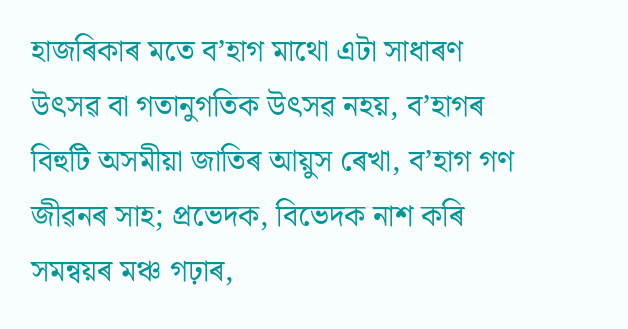হাজৰিকাৰ মতে ব’হাগ মাথো এটা সাধাৰণ উৎসৱ বা গতানুগতিক উৎসৱ নহয়, ব’হাগৰ বিহুটি অসমীয়া জাতিৰ আয়ুস ৰেখা, ব’হাগ গণ জীৱনৰ সাহ; প্ৰভেদক, বিভেদক নাশ কৰি সমন্বয়ৰ মঞ্চ গঢ়াৰ,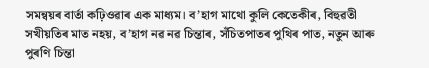সমন্বয়ৰ বাৰ্তা কঢ়িওৱাৰ এক মাধ্যম। ব’হাগ মাথো কুলি কেতেকীৰ, বিহুৱতী সখীয়তিৰ মাত নহয়, ব’হাগ নৱ নৱ চিন্তাৰ, সঁচিতপাতৰ পুথিৰ পাত, নতুন আৰু পুৰণি চিন্তা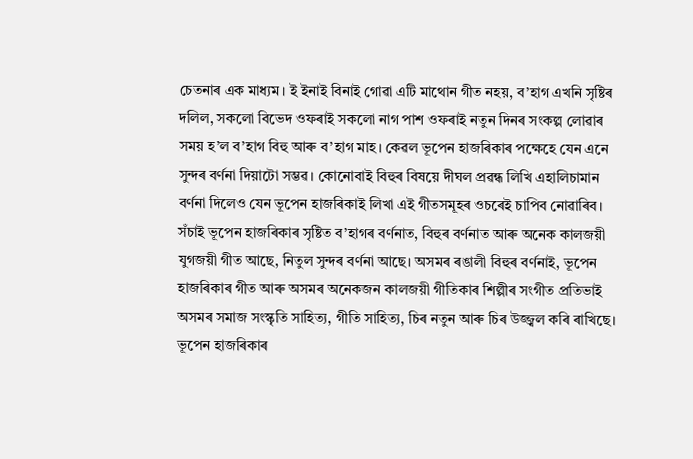চেতনাৰ এক মাধ্যম। ই ইনাই বিনাই গোৱা এটি মাথোন গীত নহয়, ব’হাগ এখনি সৃষ্টিৰ দলিল, সকলো বিভেদ ওফৰাই সকলো নাগ পাশ ওফৰাই নতুন দিনৰ সংকল্প লোৱাৰ সময় হ’ল ব’হাগ বিহু আৰু ব’হাগ মাহ। কেৱল ভূপেন হাজৰিকাৰ পক্ষেহে যেন এনে সুন্দৰ বৰ্ণনা দিয়াটো সম্ভৱ। কোনোবাই বিহুৰ বিষয়ে দীঘল প্ৰৱন্ধ লিখি এহালিচামান বৰ্ণনা দিলেও যেন ভূপেন হাজৰিকাই লিখা এই গীতসমূহৰ ওচৰেই চাপিব নোৱাৰিব। সঁচাই ভূপেন হাজৰিকাৰ সৃষ্টিত ব’হাগৰ বৰ্ণনাত, বিহুৰ বৰ্ণনাত আৰু অনেক কালজয়ী যুগজয়ী গীত আছে, নিতুল সুন্দৰ বৰ্ণনা আছে। অসমৰ ৰঙালী বিহুৰ বৰ্ণনাই, ভূপেন হাজৰিকাৰ গীত আৰু অসমৰ অনেকজন কালজয়ী গীতিকাৰ শিল্পীৰ সংগীত প্ৰতিভাই অসমৰ সমাজ সংস্কৃতি সাহিত্য, গীতি সাহিত্য, চিৰ নতুন আৰু চিৰ উজ্জ্বল কৰি ৰাখিছে। ভূপেন হাজৰিকাৰ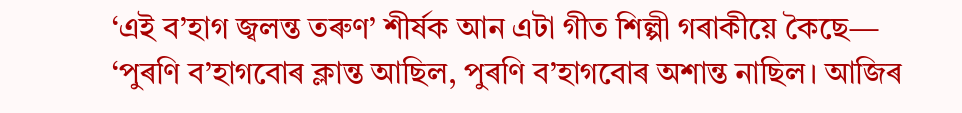‘এই ব’হাগ জ্বলন্ত তৰুণ’ শীৰ্ষক আন এটা গীত শিল্পী গৰাকীয়ে কৈছে— ‘পুৰণি ব’হাগবোৰ ক্লান্ত আছিল, পুৰণি ব’হাগবোৰ অশান্ত নাছিল। আজিৰ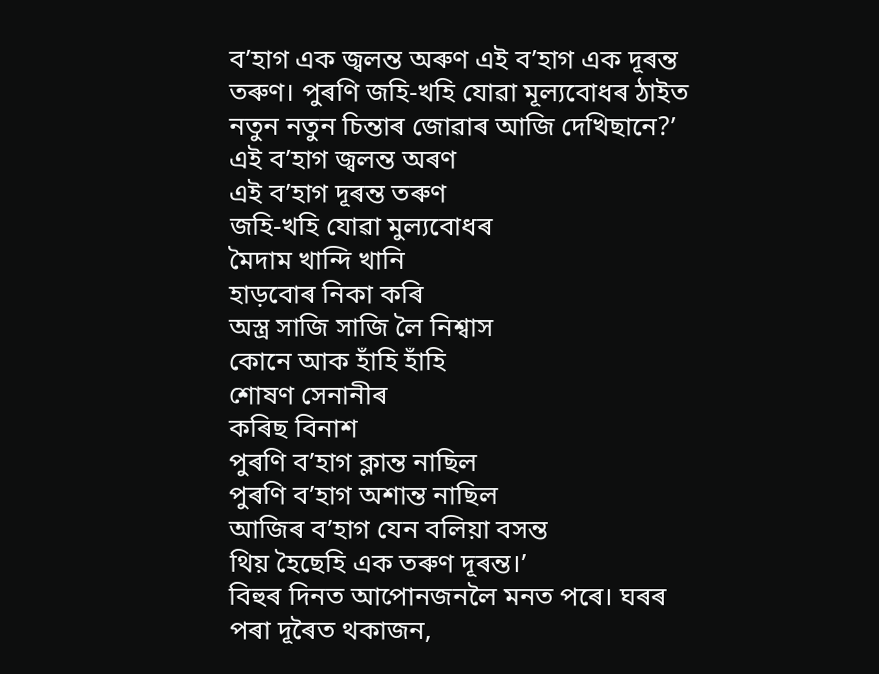ব’হাগ এক জ্বলন্ত অৰুণ এই ব’হাগ এক দূৰন্ত তৰুণ। পুৰণি জহি-খহি যোৱা মূল্যবোধৰ ঠাইত নতুন নতুন চিন্তাৰ জোৱাৰ আজি দেখিছানে?’
এই ব’হাগ জ্বলন্ত অৰণ
এই ব’হাগ দূৰন্ত তৰুণ
জহি-খহি যোৱা মুল্যবোধৰ
মৈদাম খান্দি খানি
হাড়বোৰ নিকা কৰি
অস্ত্ৰ সাজি সাজি লৈ নিশ্বাস
কোনে আক হাঁহি হাঁহি
শোষণ সেনানীৰ
কৰিছ বিনাশ
পুৰণি ব’হাগ ক্লান্ত নাছিল
পুৰণি ব’হাগ অশান্ত নাছিল
আজিৰ ব’হাগ যেন বলিয়া বসন্ত
থিয় হৈছেহি এক তৰুণ দূৰন্ত।’
বিহুৰ দিনত আপোনজনলৈ মনত পৰে। ঘৰৰ পৰা দূৰৈত থকাজন,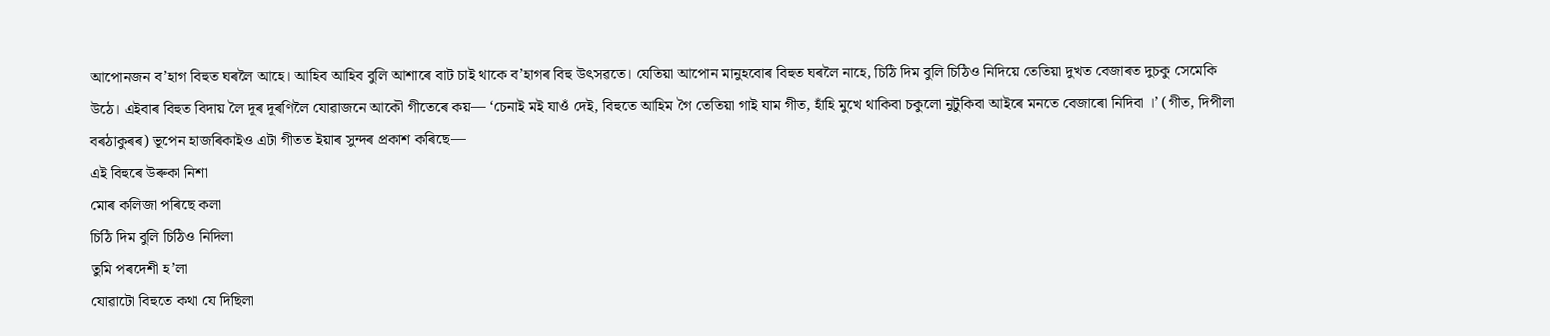আপোনজন ব’হাগ বিহুত ঘৰলৈ আহে। আহিব আহিব বুলি আশাৰে বাট চাই থাকে ব’হাগৰ বিহু উৎসৱতে। যেতিয়া আপোন মানুহবোৰ বিহুত ঘৰলৈ নাহে, চিঠি দিম বুলি চিঠিও নিদিয়ে তেতিয়া দুখত বেজাৰত দুচকু সেমেকি উঠে। এইবাৰ বিহুত বিদায় লৈ দূৰ দূৰণিলৈ যোৱাজনে আকৌ গীতেৰে কয়— ‘চেনাই মই যাওঁ দেই, বিহুতে আহিম গৈ তেতিয়া গাই যাম গীত, হাঁহি মুখে থাকিবা চকুলো নুটুকিবা আইৰে মনতে বেজাৰো নিদিবা ।’ (গীত, দিপীলা বৰঠাকুৰৰ) ভূপেন হাজৰিকাইও এটা গীতত ইয়াৰ সুন্দৰ প্ৰকাশ কৰিছে—
এই বিহুৰে উৰুকা নিশা
মোৰ কলিজা পৰিছে কলা
চিঠি দিম বুলি চিঠিও নিদিলা
তুমি পৰদেশী হ’লা
যোৱাটো বিহুতে কথা যে দিছিলা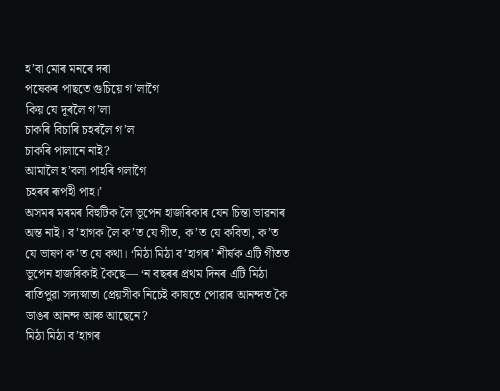হ’বা মোৰ মনৰে দৰা
পষেকৰ পাছতে গুচিয়ে গ’লাগৈ
কিয় যে দূৰলৈ গ’লা
চাকৰি বিচাৰি চহৰলৈ গ’ল
চাকৰি পালানে নাই?
আমালৈ হ’বলা পাহৰি গলাগৈ
চহৰৰ ৰূপহী পাহ।’
অসমৰ মৰমৰ বিহুটিক লৈ ভূপেন হাজৰিকাৰ যেন চিন্তা ভাৱনাৰ অন্ত নাই। ব’হাগক লৈ ক’ত যে গীত, ক’ত যে কবিতা, ক’ত যে ভাষণ ক’ত যে কথা। ‘মিঠা মিঠা ব’হাগৰ’ শীৰ্ষক এটি গীতত ভূপেন হাজৰিকাই কৈছে— ‘ন বছৰৰ প্ৰথম দিনৰ এটি মিঠা ৰাতিপুৱা সদ্যস্নাতা প্ৰেয়সীক নিচেই কাষতে পোৱাৰ আনন্দত কৈ ডাঙৰ আনন্দ আৰু আছেনে?
মিঠা মিঠা ব’হাগৰ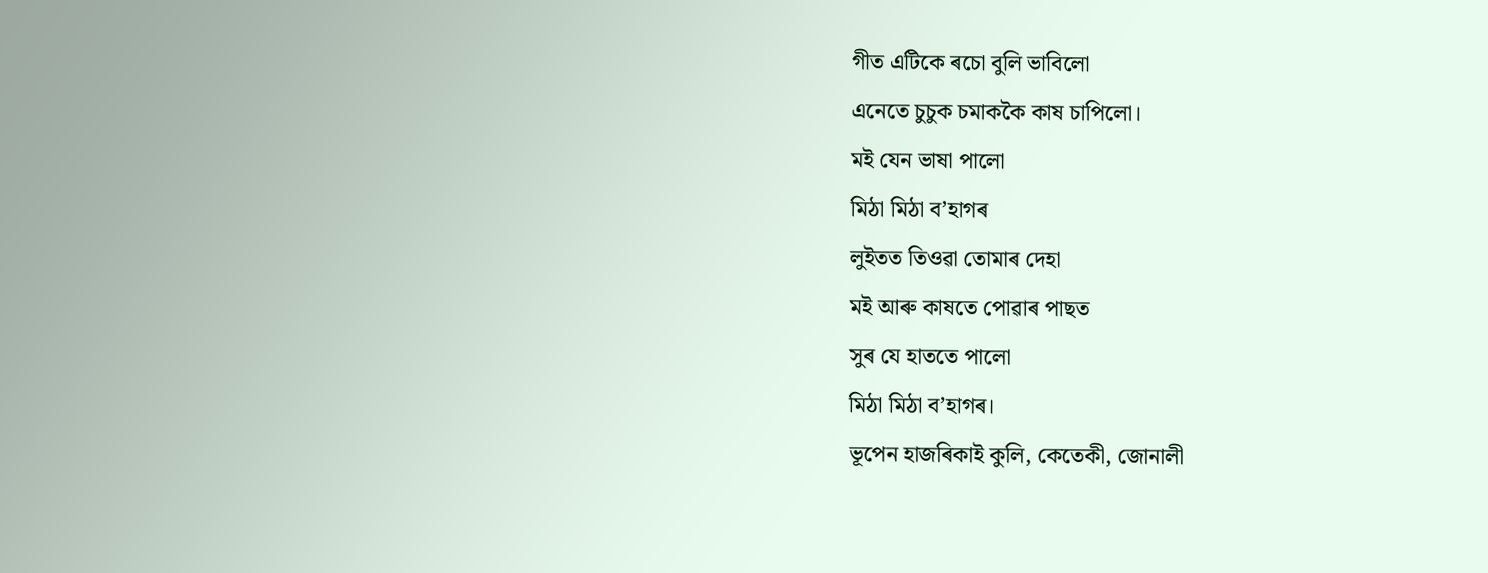গীত এটিকে ৰচো বুলি ভাবিলো
এনেতে চুচুক চমাককৈ কাষ চাপিলো।
মই যেন ভাষা পালো
মিঠা মিঠা ব’হাগৰ
লুইতত তিওৱা তোমাৰ দেহা
মই আৰু কাষতে পোৱাৰ পাছত
সুৰ যে হাততে পালো
মিঠা মিঠা ব’হাগৰ।
ভূপেন হাজৰিকাই কুলি, কেতেকী, জোনালী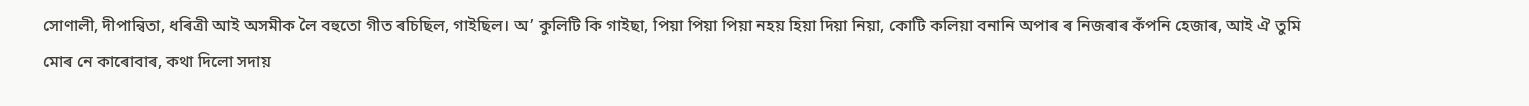সোণালী, দীপান্বিতা, ধৰিত্ৰী আই অসমীক লৈ বহুতো গীত ৰচিছিল, গাইছিল। অ’ কুলিটি কি গাইছা, পিয়া পিয়া পিয়া নহয় হিয়া দিয়া নিয়া, কোটি কলিয়া বনানি অপাৰ ৰ নিজৰাৰ কঁপনি হেজাৰ, আই ঐ তুমি মোৰ নে কাৰোবাৰ, কথা দিলো সদায়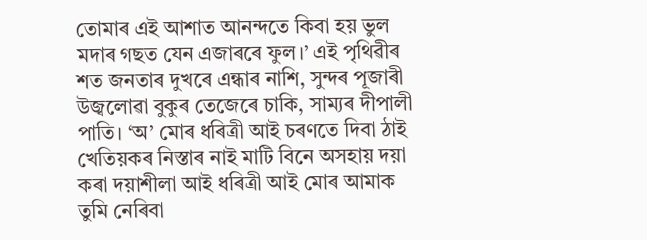তোমাৰ এই আশাত আনন্দতে কিবা হয় ভুল মদাৰ গছত যেন এজাৰৰে ফুল।’ এই পৃথিৱীৰ শত জনতাৰ দুখৰে এন্ধাৰ নাশি, সুন্দৰ পূজাৰী উজ্বলোৱা বুকুৰ তেজেৰে চাকি, সাম্যৰ দীপালী পাতি। ‘অ’ মোৰ ধৰিত্ৰী আই চৰণতে দিবা ঠাই খেতিয়কৰ নিস্তাৰ নাই মাটি বিনে অসহায় দয়া কৰা দয়াশীলা আই ধৰিত্ৰী আই মোৰ আমাক তুমি নেৰিবা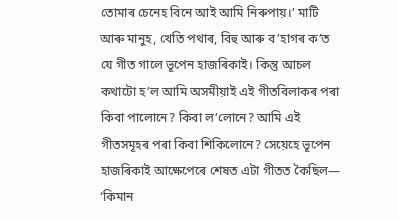তোমাৰ চেনেহ বিনে আই আমি নিৰুপায়।’ মাটি আৰু মানুহ, খেতি পথাৰ, বিহু আৰু ব’হাগৰ ক’ত যে গীত গালে ভূপেন হাজৰিকাই। কিন্তু আচল কথাটো হ’ল আমি অসমীয়াই এই গীতবিলাকৰ পৰা কিবা পালোনে? কিবা ল’লোনে? আমি এই গীতসমূহৰ পৰা কিবা শিকিলোনে? সেয়েহে ভূপেন হাজৰিকাই আক্ষেপেৰে শেষত এটা গীতত কৈছিল— ‘কিমান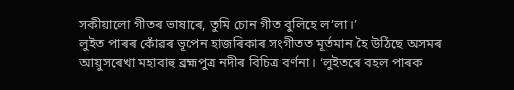সকীয়ালো গীতৰ ভাষাৰে, তুমি চোন গীত বুলিহে ল’লা।’
লুইত পাৰৰ কোঁৱৰ ভূপেন হাজৰিকাৰ সংগীতত মূৰ্তমান হৈ উঠিছে অসমৰ আয়ুসৰেখা মহাবাহু ব্ৰহ্মপুত্ৰ নদীৰ বিচিত্ৰ বৰ্ণনা। ‘লুইতৰে বহল পাৰক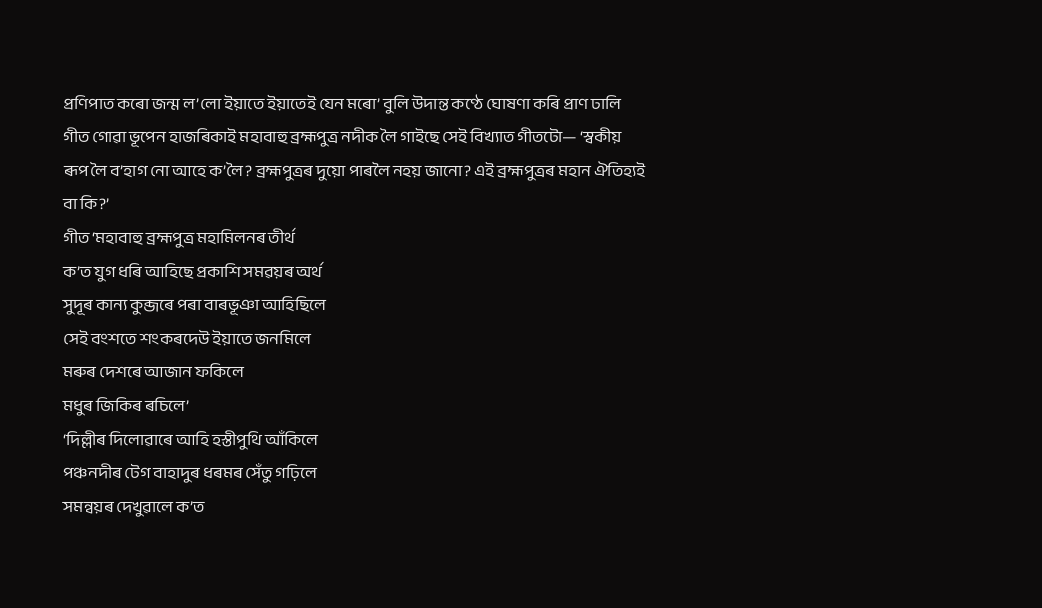প্ৰণিপাত কৰো জন্ম ল’লো ইয়াতে ইয়াতেই যেন মৰো’ বুলি উদান্ত কণ্ঠে ঘোষণা কৰি প্ৰাণ ঢালি গীত গোৱা ভূপেন হাজৰিকাই মহাবাহু ব্ৰহ্মপুত্ৰ নদীক লৈ গাইছে সেই বিখ্যাত গীতটো— ‘স্বকীয় ৰূপ লৈ ব’হাগ নো আহে ক’লৈ? ব্ৰহ্মপুত্ৰৰ দুয়ো পাৰলৈ নহয় জানো? এই ব্ৰহ্মপুত্ৰৰ মহান ঐতিহ্যই বা কি?’
গীত ‘মহাবাহু ব্ৰহ্মপুত্ৰ মহামিলনৰ তীৰ্থ
ক’ত যুগ ধৰি আহিছে প্ৰকাশি সমৱয়ৰ অৰ্থ
সুদূৰ কান্য কুব্জৰে পৰা বাৰভূঞা আহিছিলে
সেই বংশতে শংকৰদেউ ইয়াতে জনমিলে
মৰুৰ দেশৰে আজান ফকিলে
মধুৰ জিকিৰ ৰচিলে’
‘দিল্লীৰ দিলোৱাৰে আহি হস্তীপুথি আঁকিলে
পঞ্চনদীৰ টেগ বাহাদুৰ ধৰমৰ সেঁতু গঢ়িলে
সমন্বয়ৰ দেখুৱালে ক’ত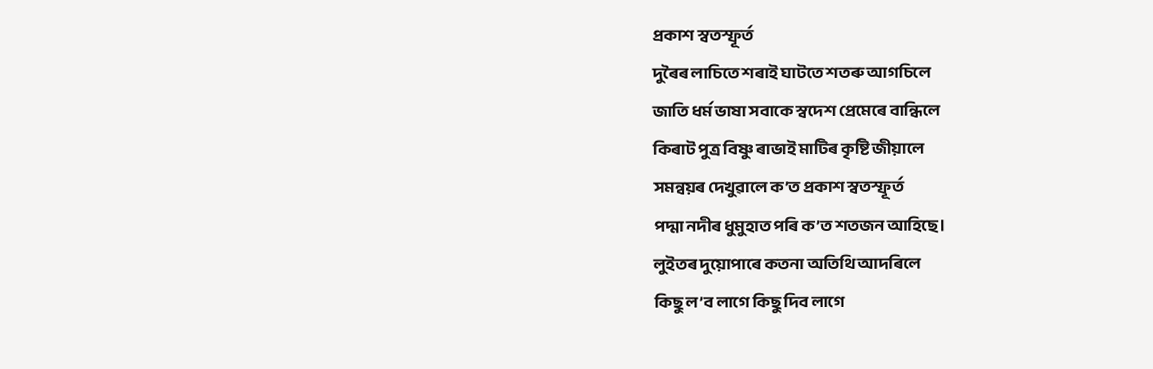প্ৰকাশ স্বতস্ফূৰ্ত
দুৰৈৰ লাচিতে শৰাই ঘাটতে শতৰু আগচিলে
জাতি ধৰ্ম ভাষা সবাকে স্বদেশ প্ৰেমেৰে বান্ধিলে
কিৰাট পুত্ৰ বিষ্ণু ৰাভাই মাটিৰ কৃষ্টি জীয়ালে
সমন্বয়ৰ দেখুৱালে ক’ত প্ৰকাশ স্বতস্ফূৰ্ত
পদ্মা নদীৰ ধুমুহাত পৰি ক’ত শতজন আহিছে।
লুইতৰ দুয়োপাৰে কতনা অতিথি আদৰিলে
কিছু ল’ব লাগে কিছু দিব লাগে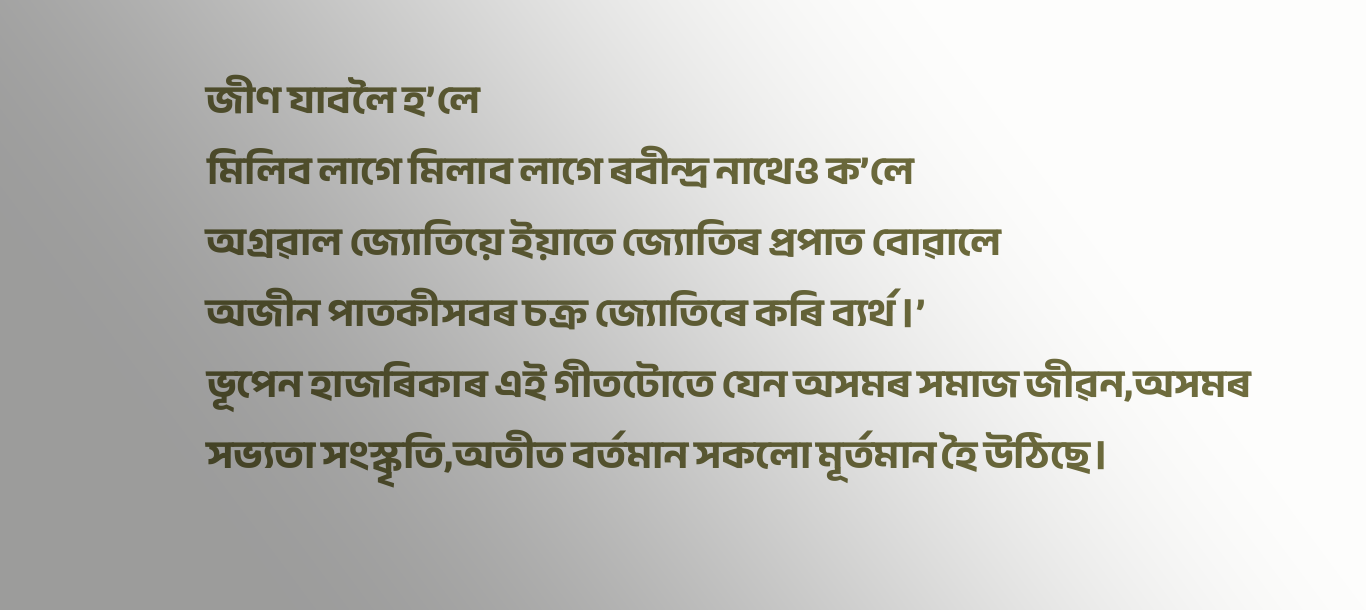জীণ যাবলৈ হ’লে
মিলিব লাগে মিলাব লাগে ৰবীন্দ্ৰ নাথেও ক’লে
অগ্ৰৱাল জ্যোতিয়ে ইয়াতে জ্যোতিৰ প্ৰপাত বোৱালে
অজীন পাতকীসবৰ চক্ৰ জ্যোতিৰে কৰি ব্যৰ্থ।’
ভূপেন হাজৰিকাৰ এই গীতটোতে যেন অসমৰ সমাজ জীৱন,অসমৰ সভ্যতা সংস্কৃতি,অতীত বৰ্তমান সকলো মূৰ্তমান হৈ উঠিছে।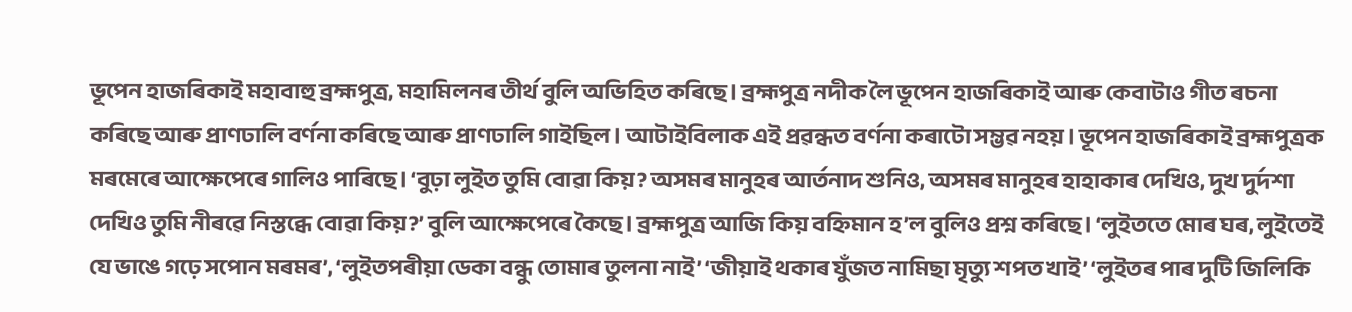ভূপেন হাজৰিকাই মহাবাহু ব্ৰহ্মপুত্ৰ, মহামিলনৰ তীৰ্থ বুলি অভিহিত কৰিছে। ব্ৰহ্মপুত্ৰ নদীক লৈ ভূপেন হাজৰিকাই আৰু কেবাটাও গীত ৰচনা কৰিছে আৰু প্ৰাণঢালি বৰ্ণনা কৰিছে আৰু প্ৰাণঢালি গাইছিল। আটাইবিলাক এই প্ৰৱন্ধত বৰ্ণনা কৰাটো সম্ভৱ নহয়। ভূপেন হাজৰিকাই ব্ৰহ্মপুত্ৰক মৰমেৰে আক্ষেপেৰে গালিও পাৰিছে। ‘বুঢ়া লুইত তুমি বোৱা কিয়? অসমৰ মানুহৰ আৰ্তনাদ শুনিও, অসমৰ মানুহৰ হাহাকাৰ দেখিও, দুখ দুৰ্দশা দেখিও তুমি নীৰৱে নিস্তব্ধে বোৱা কিয়?’ বুলি আক্ষেপেৰে কৈছে। ব্ৰহ্মপুত্ৰ আজি কিয় বহ্নিমান হ’ল বুলিও প্ৰশ্ন কৰিছে। ‘লুইততে মোৰ ঘৰ, লুইতেই যে ভাঙে গঢ়ে সপোন মৰমৰ’, ‘লুইতপৰীয়া ডেকা বন্ধু তোমাৰ তুলনা নাই’ ‘জীয়াই থকাৰ যুঁজত নামিছা মৃত্যু শপত খাই’ ‘লুইতৰ পাৰ দুটি জিলিকি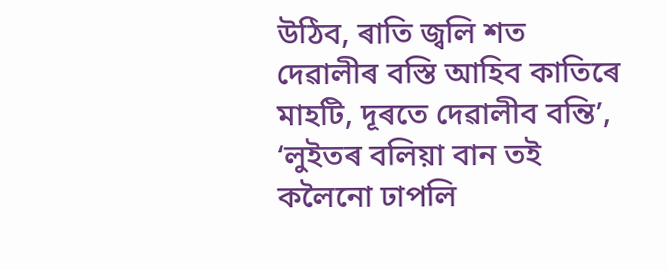উঠিব, ৰাতি জ্বলি শত দেৱালীৰ বস্তি আহিব কাতিৰে মাহটি, দূৰতে দেৱালীব বন্তি’, ‘লুইতৰ বলিয়া বান তই কলৈনো ঢাপলি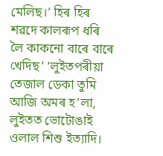মেলিছ।’ হিৰ হিৰ শৱদে কালৰূপ ধৰি লৈ কাকনো বাৰে বাৰে খেদিছ’ ‘লুইতপৰীয়া তেজাল ডেকা তুমি আজি অমৰ হ’লা, লুইতত ভোটোঙাই ওলাল শিশু ইত্যাদি।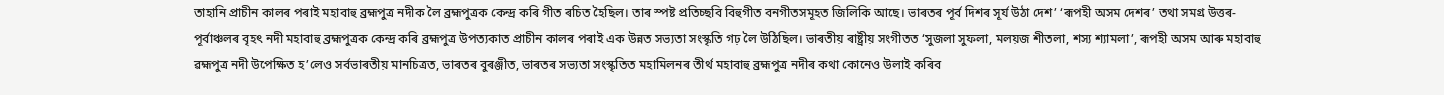তাহানি প্ৰাচীন কালৰ পৰাই মহাবাহু ব্ৰহ্মপুত্ৰ নদীক লৈ ব্ৰহ্মপুত্ৰক কেন্দ্ৰ কৰি গীত ৰচিত হৈছিল। তাৰ স্পষ্ট প্ৰতিচ্ছবি বিহুগীত বনগীতসমূহত জিলিকি আছে। ভাৰতৰ পূৰ্ব দিশৰ সূৰ্য উঠা দেশ’ ‘ৰূপহী অসম দেশৰ’ তথা সমগ্ৰ উত্তৰ-পূৰ্বাঞ্চলৰ বৃহৎ নদী মহাবাহু ব্ৰহ্মপুত্ৰক কেন্দ্ৰ কৰি ব্ৰহ্মপুত্ৰ উপত্যকাত প্ৰাচীন কালৰ পৰাই এক উন্নত সভ্যতা সংস্কৃতি গঢ় লৈ উঠিছিল। ভাৰতীয় ৰাষ্ট্ৰীয় সংগীতত ‘সুজলা সুফলা, মলয়জ শীতলা, শস্য শ্যামলা’, ৰূপহী অসম আৰু মহাবাহু ৱহ্মপুত্ৰ নদী উপেক্ষিত হ’লেও সৰ্বভাৰতীয় মানচিত্ৰত, ভাৰতৰ বুৰঞ্জীত, ভাৰতৰ সভ্যতা সংস্কৃতিত মহামিলনৰ তীৰ্থ মহাবাহু ব্ৰহ্মপুত্ৰ নদীৰ কথা কোনেও উলাই কৰিব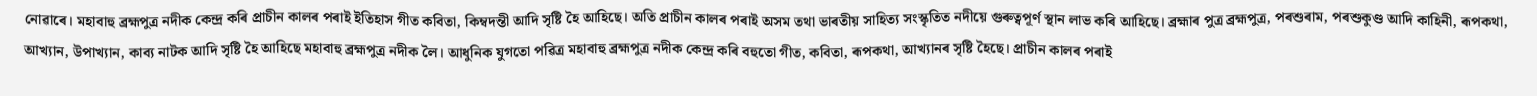নোৱাৰে। মহাবাহু ব্ৰহ্মপুত্ৰ নদীক কেন্দ্ৰ কৰি প্ৰাচীন কালৰ পৰাই ইতিহাস গীত কবিতা, কিম্বদন্তী আদি সৃষ্টি হৈ আহিছে। অতি প্ৰাচীন কালৰ পৰাই অসম তথা ভাৰতীয় সাহিত্য সংস্কৃতিত নদীয়ে গুৰুত্বপূৰ্ণ স্থান লাভ কৰি আহিছে। ব্ৰহ্মাৰ পুত্ৰ ব্ৰহ্মপুত্ৰ, পৰশুৰাম, পৰশুকুণ্ড আদি কাহিনী, ৰূপকথা, আখ্যান, উপাখ্যান, কাব্য নাটক আদি সৃষ্টি হৈ আহিছে মহাবাহু ব্ৰহ্মপুত্ৰ নদীক লৈ। আধুনিক যুগতো পৱিত্ৰ মহাবাহু ব্ৰহ্মপুত্ৰ নদীক কেন্দ্ৰ কৰি বহুতো গীত, কবিতা, ৰূপকথা, আখ্যানৰ সৃষ্টি হৈছে। প্ৰাচীন কালৰ পৰাই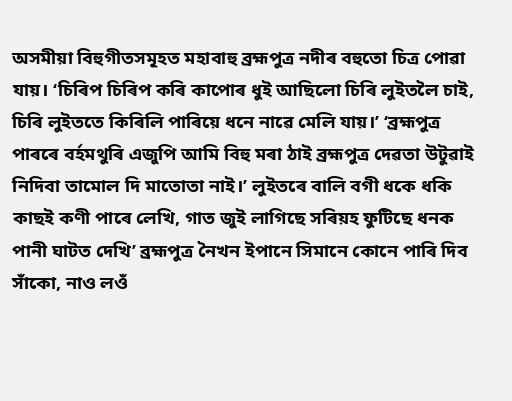অসমীয়া বিহুগীতসমূহত মহাবাহু ব্ৰহ্মপুত্ৰ নদীৰ বহুতো চিত্ৰ পোৱা যায়। ‘চিৰিপ চিৰিপ কৰি কাপোৰ ধুই আছিলো চিৰি লুইতলৈ চাই, চিৰি লুইততে কিৰিলি পাৰিয়ে ধনে নাৱে মেলি যায়।’ ‘ব্ৰহ্মপুত্ৰ পাৰৰে বৰ্হমথুৰি এজুপি আমি বিহু মৰা ঠাই ব্ৰহ্মপুত্ৰ দেৱতা উটুৱাই নিদিবা তামোল দি মাতোতা নাই।’ লুইতৰে বালি বগী ধকে ধকি কাছই কণী পাৰে লেখি, গাত জুই লাগিছে সৰিয়হ ফুটিছে ধনক পানী ঘাটত দেখি’ ব্ৰহ্মপুত্ৰ নৈখন ইপানে সিমানে কোনে পাৰি দিব সাঁকো, নাও লওঁ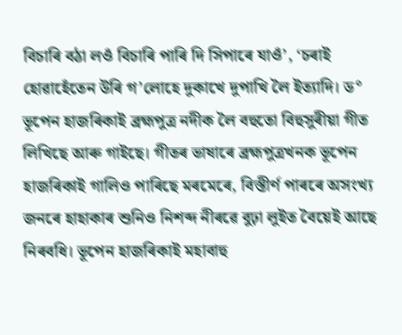বিচাৰি বঠা লওঁ বিচাৰি পাৰি দি সিপাৰে যাওঁ’, ‘চৰাই হোৱাহেঁতেন উৰি গ’লোহে দুকাখে দুপাখি লৈ ইত্যাদি। ড° ভূপেন হাজৰিকাই ব্ৰহ্মপুত্ৰ নদীক লৈ বহুতো বিহুসুৰীয়া গীত লিখিছে আৰু গাইছে। গীতৰ ভাষাৰে ব্ৰহ্মপুত্ৰখনক ভূপেন হাজৰিকাই গালিও পাৰিছে মৰমেৰে, বিস্তীৰ্ণ পাৰৰে অসংখ্য জনৰে হাহাকাৰ শুনিও নিশব্দ নীৰৱে বুঢ়া লুইত বৈয়েই আছে নিৰবধি। ভূপেন হাজৰিকাই মহাবাহু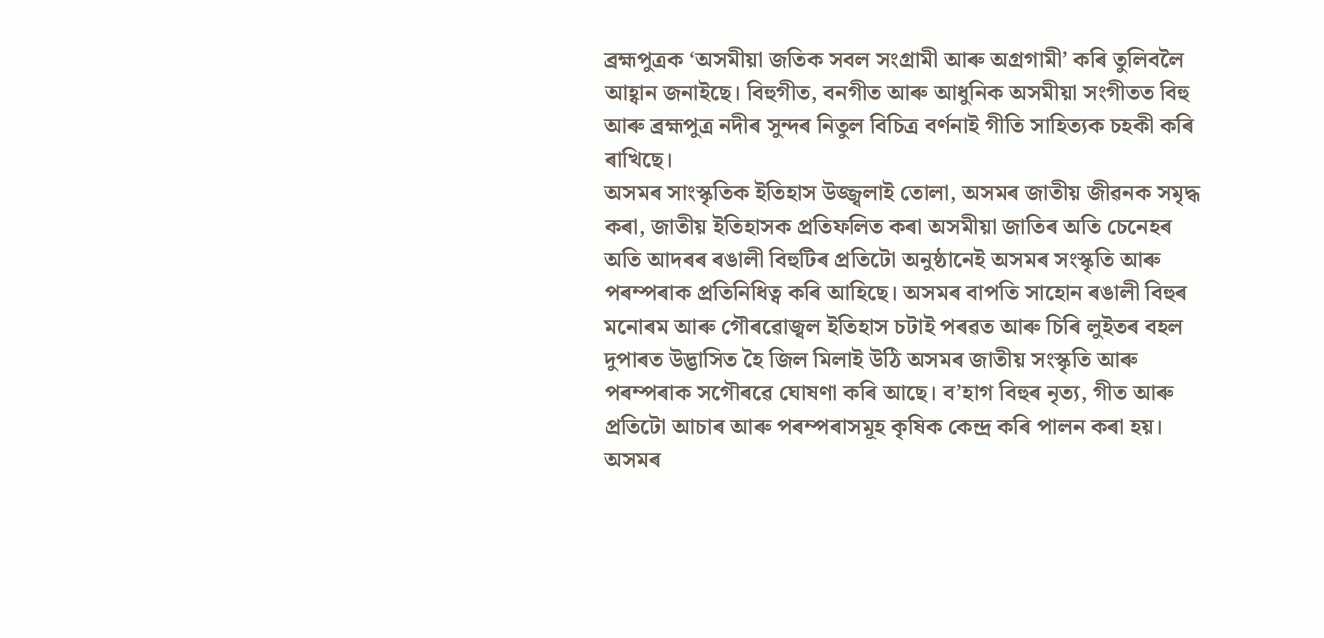ব্ৰহ্মপুত্ৰক ‘অসমীয়া জতিক সবল সংগ্ৰামী আৰু অগ্ৰগামী’ কৰি তুলিবলৈ আহ্বান জনাইছে। বিহুগীত, বনগীত আৰু আধুনিক অসমীয়া সংগীতত বিহু আৰু ব্ৰহ্মপুত্ৰ নদীৰ সুন্দৰ নিতুল বিচিত্ৰ বৰ্ণনাই গীতি সাহিত্যক চহকী কৰি ৰাখিছে।
অসমৰ সাংস্কৃতিক ইতিহাস উজ্জ্বলাই তোলা, অসমৰ জাতীয় জীৱনক সমৃদ্ধ কৰা, জাতীয় ইতিহাসক প্ৰতিফলিত কৰা অসমীয়া জাতিৰ অতি চেনেহৰ অতি আদৰৰ ৰঙালী বিহুটিৰ প্ৰতিটো অনুষ্ঠানেই অসমৰ সংস্কৃতি আৰু পৰম্পৰাক প্ৰতিনিধিত্ব কৰি আহিছে। অসমৰ বাপতি সাহোন ৰঙালী বিহুৰ মনোৰম আৰু গৌৰৱোজ্বল ইতিহাস চটাই পৰৱত আৰু চিৰি লুইতৰ বহল দুপাৰত উদ্ভাসিত হৈ জিল মিলাই উঠি অসমৰ জাতীয় সংস্কৃতি আৰু পৰম্পৰাক সগৌৰৱে ঘোষণা কৰি আছে। ব’হাগ বিহুৰ নৃত্য, গীত আৰু প্ৰতিটো আচাৰ আৰু পৰম্পৰাসমূহ কৃষিক কেন্দ্ৰ কৰি পালন কৰা হয়। অসমৰ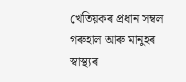খেতিয়কৰ প্ৰধান সম্বল গৰুহাল আৰু মানুহৰ স্বাস্থ্যৰ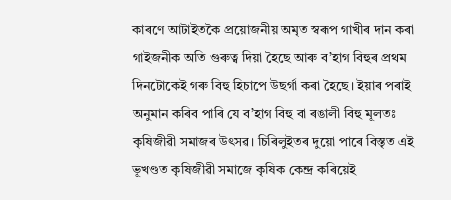কাৰণে আটাইতকৈ প্ৰয়োজনীয় অমৃত স্বৰূপ গাখীৰ দান কৰা গাইজনীক অতি গুৰুত্ব দিয়া হৈছে আৰু ব’হাগ বিহুৰ প্ৰথম দিনটোকেই গৰু বিহু হিচাপে উছৰ্গা কৰা হৈছে। ইয়াৰ পৰাই অনুমান কৰিব পাৰি যে ব’হাগ বিহু বা ৰঙালী বিহু মূলতঃ কৃষিজীৱী সমাজৰ উৎসৱ। চিৰিলুইতৰ দুয়ো পাৰে বিস্তৃত এই ভূখণ্ডত কৃষিজীৱী সমাজে কৃষিক কেন্দ্ৰ কৰিয়েই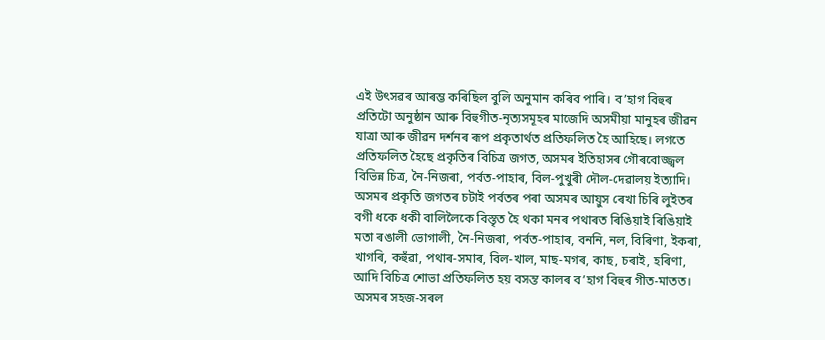এই উৎসৱৰ আৰম্ভ কৰিছিল বুলি অনুমান কৰিব পাৰি। ব’হাগ বিহুৰ প্ৰতিটো অনুষ্ঠান আৰু বিহুগীত-নৃত্যসমূহৰ মাজেদি অসমীয়া মানুহৰ জীৱন যাত্ৰা আৰু জীৱন দৰ্শনৰ ৰূপ প্ৰকৃতাৰ্থত প্ৰতিফলিত হৈ আহিছে। লগতে প্ৰতিফলিত হৈছে প্ৰকৃতিৰ বিচিত্ৰ জগত, অসমৰ ইতিহাসৰ গৌৰবোজ্জ্বল বিভিন্ন চিত্ৰ, নৈ-নিজৰা, পৰ্বত-পাহাৰ, বিল-পুখুৰী দৌল-দেৱালয় ইত্যাদি।
অসমৰ প্ৰকৃতি জগতৰ চটাই পৰ্বতৰ পৰা অসমৰ আয়ুস ৰেখা চিৰি লুইতৰ বগী ধকে ধকী বালিলৈকে বিস্তৃত হৈ থকা মনৰ পথাৰত ৰিঙিয়াই ৰিঙিয়াই মতা ৰঙালী ভোগালী, নৈ-নিজৰা, পৰ্বত-পাহাৰ, বননি, নল, বিৰিণা, ইকৰা, খাগৰি, কহুঁৱা, পথাৰ-সমাৰ, বিল-খাল, মাছ-মগৰ, কাছ, চৰাই, হৰিণা, আদি বিচিত্ৰ শোভা প্ৰতিফলিত হয় বসন্ত কালৰ ব’হাগ বিহুৰ গীত-মাতত। অসমৰ সহজ-সৰল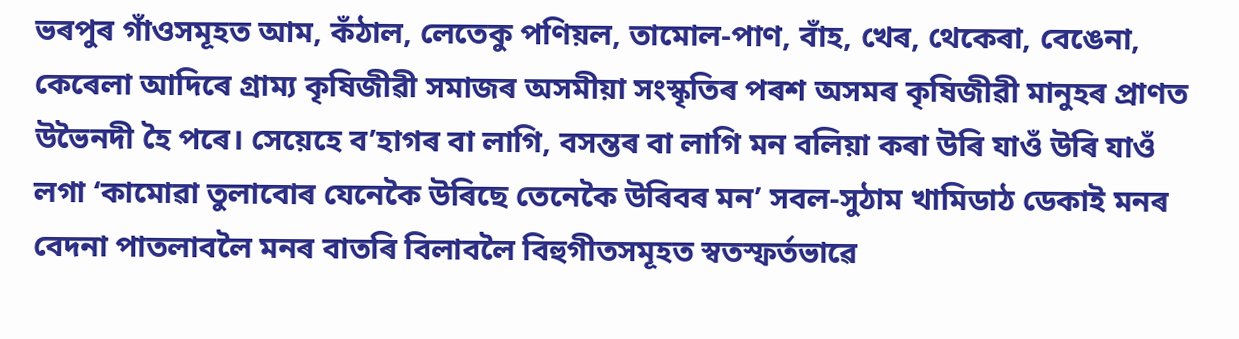ভৰপুৰ গাঁওসমূহত আম, কঁঠাল, লেতেকু পণিয়ল, তামোল-পাণ, বাঁহ, খেৰ, থেকেৰা, বেঙেনা, কেৰেলা আদিৰে গ্ৰাম্য কৃষিজীৱী সমাজৰ অসমীয়া সংস্কৃতিৰ পৰশ অসমৰ কৃষিজীৱী মানুহৰ প্ৰাণত উভৈনদী হৈ পৰে। সেয়েহে ব’হাগৰ বা লাগি, বসন্তৰ বা লাগি মন বলিয়া কৰা উৰি যাওঁ উৰি যাওঁ লগা ‘কামোৱা তুলাবোৰ যেনেকৈ উৰিছে তেনেকৈ উৰিবৰ মন’ সবল-সুঠাম খামিডাঠ ডেকাই মনৰ বেদনা পাতলাবলৈ মনৰ বাতৰি বিলাবলৈ বিহুগীতসমূহত স্বতস্ফৰ্তভাৱে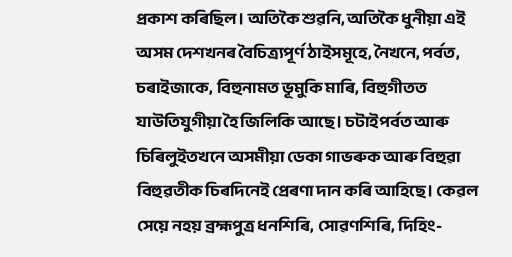প্ৰকাশ কৰিছিল। অতিকৈ শুৱনি, অতিকৈ ধুনীয়া এই অসম দেশখনৰ বৈচিত্ৰ্যপূৰ্ণ ঠাইসমূহে, নৈখনে, পৰ্বত, চৰাইজাকে, বিহুনামত ভূমুকি মাৰি, বিহুগীতত যাউতিযুগীয়া হৈ জিলিকি আছে। চটাইপৰ্বত আৰু চিৰিলুইতখনে অসমীয়া ডেকা গাভৰুক আৰু বিহুৱা বিহুৱতীক চিৰদিনেই প্ৰেৰণা দান কৰি আহিছে। কেৱল সেয়ে নহয় ব্ৰহ্মপুত্ৰ ধনশিৰি, সোৱণশিৰি, দিহিং-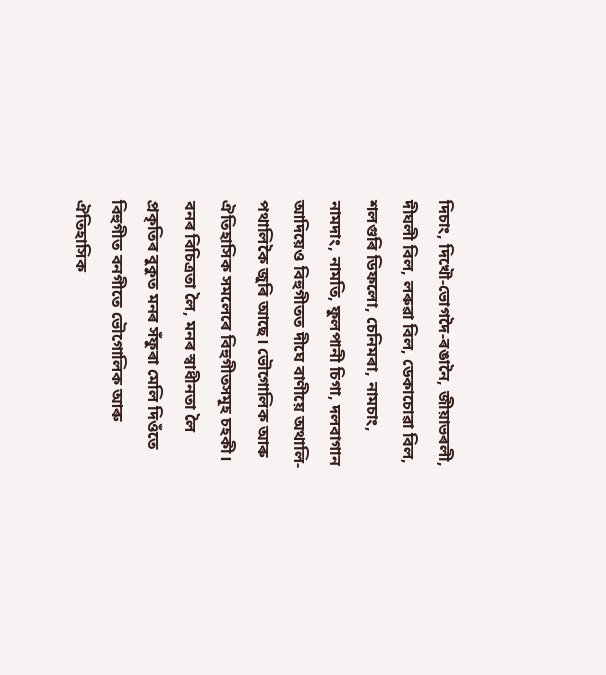দিচাং, দিখৌ-ভোগদৈ-ৰঙানৈ, জীয়াভৰলী, দীঘলী বিল, লৰুৱা বিল, ডেকাচোৱা বিল, শলগুৰি ডিফলো, চেনিমৰা, নামচাং, নামদাং, নামতি, ফুলপানী চিগা, দলবাগান আদিয়েও বিহুগীতত দীঘে বাণীয়ে অথালি-পথালিকৈ জুৰি আছে। ভৌগোলিক আৰু ঐতিহাসিক সমলেৰে বিহুগীতসমূহ চহকী। বনৰ বিচিত্ৰতা লৈ, মনৰ স্বাধীনতা লৈ প্ৰকৃতিৰ বুকুত মনৰ সঁফুৰা মেলি দিওঁতে বিহুগীত বনগীতে ভৌগোলিক আৰু ঐতিহাসিক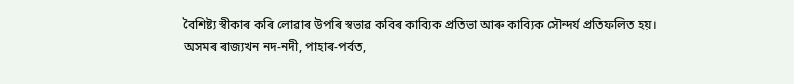বৈশিষ্ট্য স্বীকাৰ কৰি লোৱাৰ উপৰি স্বভাৱ কবিৰ কাব্যিক প্ৰতিভা আৰু কাব্যিক সৌন্দৰ্য প্ৰতিফলিত হয়।
অসমৰ ৰাজ্যখন নদ-নদী, পাহাৰ-পৰ্বত,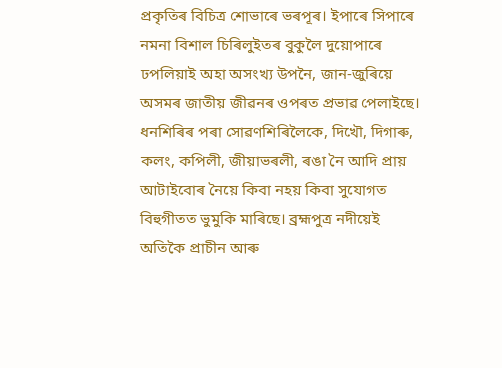প্ৰকৃতিৰ বিচিত্ৰ শোভাৰে ভৰপূৰ। ইপাৰে সিপাৰে নমনা বিশাল চিৰিলুইতৰ বুকুলৈ দুয়োপাৰে ঢপলিয়াই অহা অসংখ্য উপনৈ, জান-জুৰিয়ে অসমৰ জাতীয় জীৱনৰ ওপৰত প্ৰভাৱ পেলাইছে। ধনশিৰিৰ পৰা সোৱণশিৰিলৈকে, দিখৌ, দিগাৰু, কলং, কপিলী, জীয়াভৰলী, ৰঙা নৈ আদি প্ৰায় আটাইবোৰ নৈয়ে কিবা নহয় কিবা সুযোগত বিহুগীতত ভুমুকি মাৰিছে। ব্ৰহ্মপুত্ৰ নদীয়েই অতিকৈ প্ৰাচীন আৰু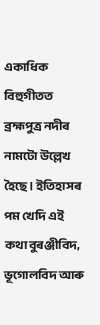একাধিক বিহুগীতত ব্ৰহ্মপুত্ৰ নদীৰ নামটো উল্লেখ হৈছে। ইতিহাসৰ পম খেদি এই কথা বুৰঞ্জীবিদ, ভূগোলবিদ আৰু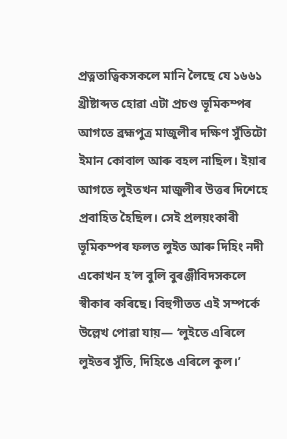প্ৰত্নতাত্বিকসকলে মানি লৈছে যে ১৬৬১ খ্ৰীষ্টাব্দত হোৱা এটা প্ৰচণ্ড ভূমিকম্পৰ আগতে ব্ৰহ্মপুত্ৰ মাজুলীৰ দক্ষিণ সুঁতিটো ইমান কোবাল আৰু বহল নাছিল। ইয়াৰ আগতে লুইতখন মাজুলীৰ উত্তৰ দিশেহে প্ৰবাহিত হৈছিল। সেই প্ৰলয়ংকাৰী ভূমিকম্পৰ ফলত লুইত আৰু দিহিং নদী একোখন হ’ল বুলি বুৰঞ্জীবিদসকলে স্বীকাৰ কৰিছে। বিহুগীতত এই সম্পৰ্কে উল্লেখ পোৱা যায়— ‘লুইতে এৰিলে লুইতৰ সুঁতি, দিহিঙে এৰিলে কুল।’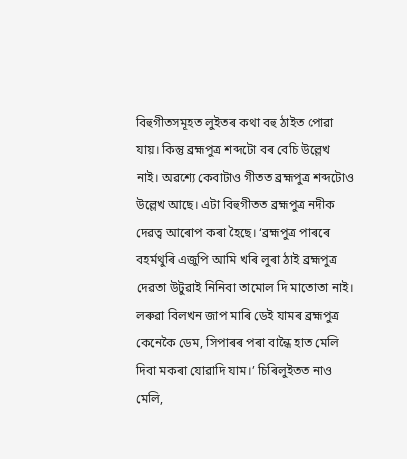বিহুগীতসমূহত লুইতৰ কথা বহু ঠাইত পোৱা যায়। কিন্তু ব্ৰহ্মপুত্ৰ শব্দটো বৰ বেচি উল্লেখ নাই। অৱশ্যে কেবাটাও গীতত ব্ৰহ্মপুত্ৰ শব্দটোও উল্লেখ আছে। এটা বিহুগীতত ব্ৰহ্মপুত্ৰ নদীক দেৱত্ব আৰোপ কৰা হৈছে। ‘ব্ৰহ্মপুত্ৰ পাৰৰে বহৰ্মথুৰি এজুপি আমি খৰি লুৰা ঠাই ব্ৰহ্মপুত্ৰ দেৱতা উটুৱাই নিনিবা তামোল দি মাতোতা নাই। লৰুৱা বিলখন জাপ মাৰি ডেই যামৰ ব্ৰহ্মপুত্ৰ কেনেকৈ ডেম, সিপাৰৰ পৰা বান্ধৈ হাত মেলি দিবা মকৰা যোৱাদি যাম।’ চিৰিলুইতত নাও মেলি,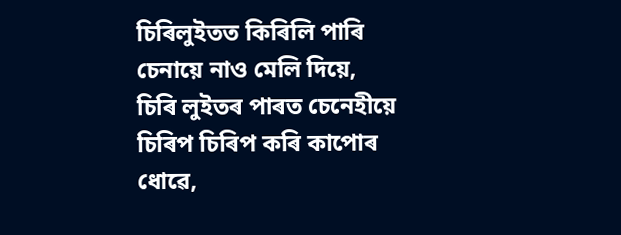চিৰিলুইতত কিৰিলি পাৰি চেনায়ে নাও মেলি দিয়ে, চিৰি লুইতৰ পাৰত চেনেহীয়ে চিৰিপ চিৰিপ কৰি কাপোৰ ধোৱে,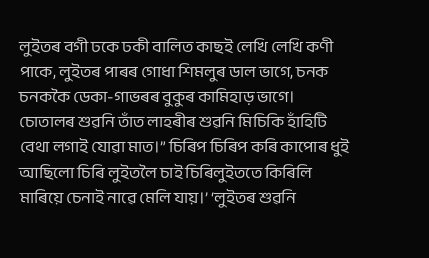লুইতৰ বগী ঢকে ঢকী বালিত কাছই লেখি লেখি কণী পাকে, লুইতৰ পাৰৰ গোধা শিমলুৰ ডাল ভাগে, চনক চনককৈ ডেকা-গাভৰৰ বুকুৰ কামিহাড় ভাগে। চোতালৰ শুৱনি তাঁত লাহৰীৰ শুৱনি মিচিকি হাঁহিটি বেথা লগাই যোৱা মাত।” চিৰিপ চিৰিপ কৰি কাপোৰ ধুই আছিলো চিৰি লুইতলৈ চাই চিৰিলুইততে কিৰিলি মাৰিয়ে চেনাই নাৱে মেলি যায়।’ ‘লুইতৰ শুৱনি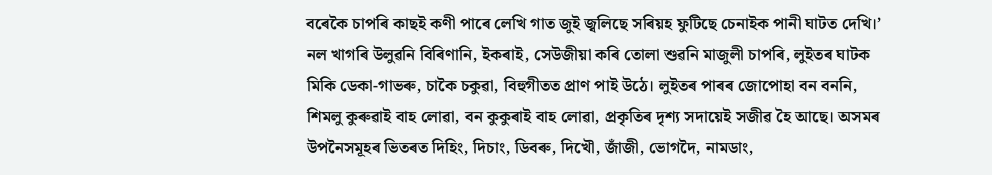বৰেকৈ চাপৰি কাছই কণী পাৰে লেখি গাত জুই জ্বলিছে সৰিয়হ ফুটিছে চেনাইক পানী ঘাটত দেখি।’ নল খাগৰি উলুৱনি বিৰিণানি, ইকৰাই, সেউজীয়া কৰি তোলা শুৱনি মাজুলী চাপৰি, লুইতৰ ঘাটক মিকি ডেকা-গাভৰু, চাকৈ চকুৱা, বিহুগীতত প্ৰাণ পাই উঠে। লুইতৰ পাৰৰ জোপোহা বন বননি, শিমলু কুৰুৱাই বাহ লোৱা, বন কুকুৰাই বাহ লোৱা, প্ৰকৃতিৰ দৃশ্য সদায়েই সজীৱ হৈ আছে। অসমৰ উপনৈসমূহৰ ভিতৰত দিহিং, দিচাং, ডিবৰু, দিখৌ, জাঁজী, ভোগদৈ, নামডাং,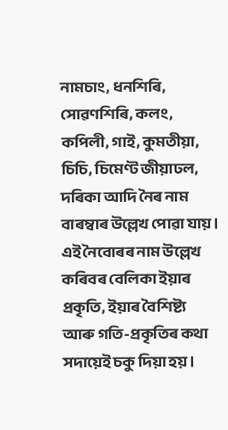নামচাং, ধনশিৰি, সোৱণশিৰি, কলং, কপিলী, গাই, কুমতীয়া, চিচি, চিমেণ্ট জীয়াঢল, দৰিকা আদি নৈৰ নাম বাৰম্বাৰ উল্লেখ পোৱা যায়। এই নৈবোৰৰ নাম উল্লেখ কৰিবৰ বেলিকা ইয়াৰ প্ৰকৃতি, ইয়াৰ বৈশিষ্ট্য আৰু গতি-প্ৰকৃতিৰ কথা সদায়েই চকু দিয়া হয়।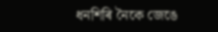ধনশিৰি নৈকে জেঙে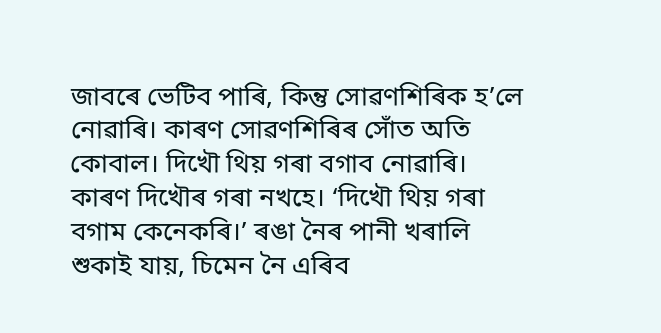জাবৰে ভেটিব পাৰি, কিন্তু সোৱণশিৰিক হ’লে নোৱাৰি। কাৰণ সোৱণশিৰিৰ সোঁত অতি কোবাল। দিখৌ থিয় গৰা বগাব নোৱাৰি। কাৰণ দিখৌৰ গৰা নখহে। ‘দিখৌ থিয় গৰা বগাম কেনেকৰি।’ ৰঙা নৈৰ পানী খৰালি শুকাই যায়, চিমেন নৈ এৰিব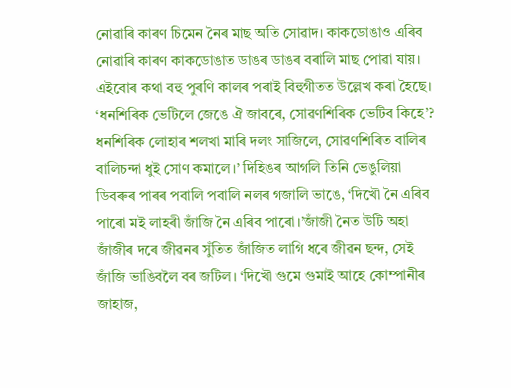নোৱাৰি কাৰণ চিমেন নৈৰ মাছ অতি সোৱাদ। কাকডোঙাও এৰিব নোৱাৰি কাৰণ কাকডোঙাত ডাঙৰ ডাঙৰ বৰালি মাছ পোৱা যায়। এইবোৰ কথা বহু পুৰণি কালৰ পৰাই বিহুগীতত উল্লেখ কৰা হৈছে। ‘ধনশিৰিক ভেটিলে জেঙে ঐ জাবৰে, সোৱণশিৰিক ভেটিব কিহে’? ধনশিৰিক লোহাৰ শলখা মাৰি দলং সাজিলে, সোৱণশিৰিত বালিৰ বালিচন্দা ধুই সোণ কমালে।’ দিহিঙৰ আগলি তিনি ভেঙুলিয়া ডিবৰুৰ পাৰৰ পবালি পবালি নলৰ গজালি ভাঙে, ‘দিখৌ নৈ এৰিব পাৰো মই লাহৰী জাঁজি নৈ এৰিব পাৰো।’জাঁজী নৈত উটি অহা জাঁজীৰ দৰে জীৱনৰ সুঁতিত জাঁজিত লাগি ধৰে জীৱন ছন্দ, সেই জাঁজি ভাঙিবলৈ বৰ জটিল। ‘দিখৌ গুমে গুমাই আহে কোম্পানীৰ জাহাজ,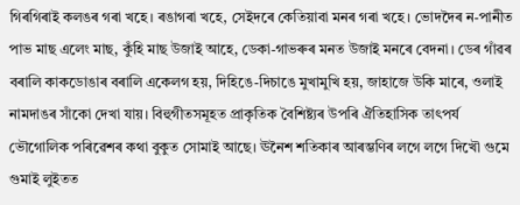গিৰগিৰাই কলঙৰ গৰা খহে। ৰঙাগৰা খহে, সেইদৰে কেতিয়াবা মনৰ গৰা খহে। ভোদদৈৰ ন-পানীত পাভ মাছ এলেং মাছ, কুঁহি মাছ উজাই আহে, ডেকা-গাভৰুৰ মনত উজাই মনৰে বেদনা। ডেৰ গাঁৱৰ বৰালি কাকডোঙাৰ বৰালি একেলগ হয়, দিহিঙে-দিচাঙে মুখামুখি হয়, জাহাজে উকি মাৰে, ওলাই নামদাঙৰ সাঁকো দেখা যায়। বিহুগীতসমূহত প্ৰাকৃতিক বৈশিষ্ট্যৰ উপৰি ঐতিহাসিক তাৎপৰ্য ভৌগোলিক পৰিৱেশৰ কথা বুকুত সোমাই আছে। ঊনৈশ শতিকাৰ আৰম্ভণিৰ লগে লগে দিখৌ গুমে গুমাই লুইতত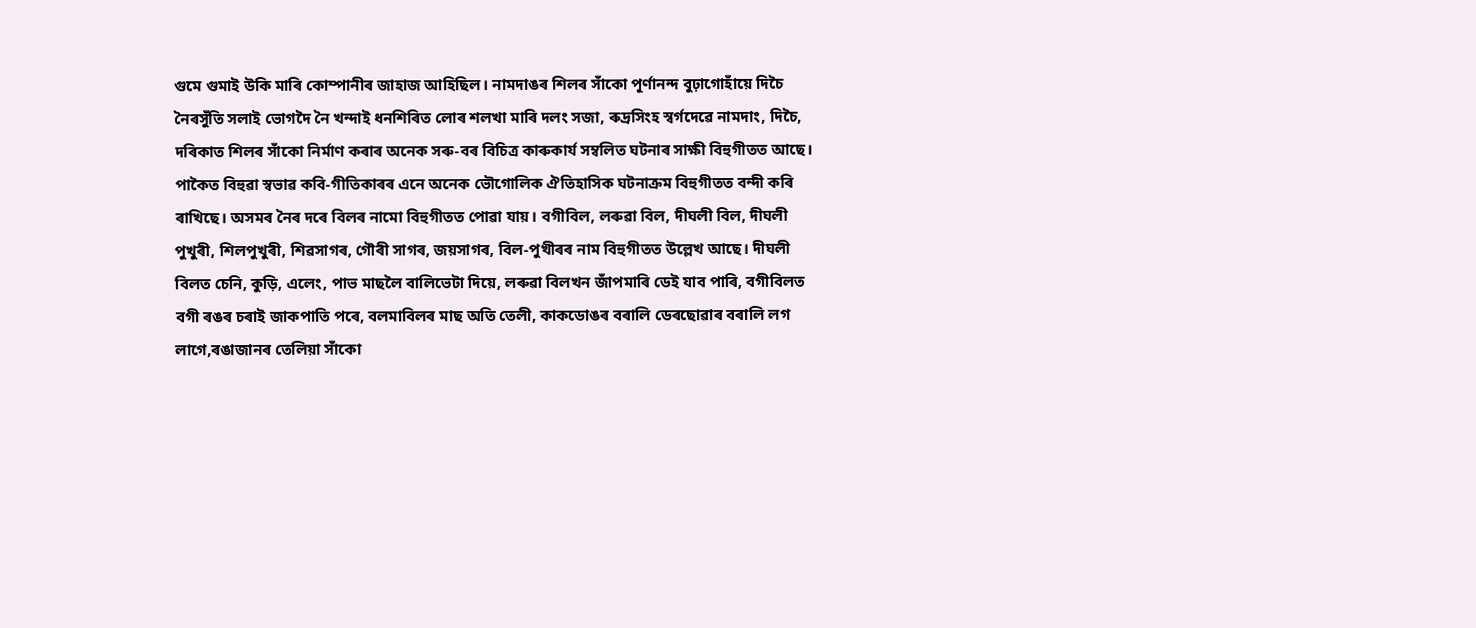গুমে গুমাই উকি মাৰি কোম্পানীৰ জাহাজ আহিছিল। নামদাঙৰ শিলৰ সাঁকো পূৰ্ণানন্দ বুঢ়াগোহাঁয়ে দিচৈ নৈৰসুঁতি সলাই ভোগদৈ নৈ খন্দাই ধনশিৰিত লোৰ শলখা মাৰি দলং সজা, ৰুদ্ৰসিংহ স্বৰ্গদেৱে নামদাং, দিচৈ, দৰিকাত শিলৰ সাঁকো নিৰ্মাণ কৰাৰ অনেক সৰু-বৰ বিচিত্ৰ কাৰুকাৰ্য সম্বলিত ঘটনাৰ সাক্ষী বিহুগীতত আছে। পাকৈত বিহুৱা স্বভাৱ কবি-গীতিকাৰৰ এনে অনেক ভৌগোলিক ঐতিহাসিক ঘটনাক্ৰম বিহুগীতত বন্দী কৰি ৰাখিছে। অসমৰ নৈৰ দৰে বিলৰ নামো বিহুগীতত পোৱা যায়। বগীবিল, লৰুৱা বিল, দীঘলী বিল, দীঘলী পুখুৰী, শিলপুখুৰী, শিৱসাগৰ, গৌৰী সাগৰ, জয়সাগৰ, বিল-পুখীৰৰ নাম বিহুগীতত উল্লেখ আছে। দীঘলী বিলত চেনি, কুড়ি, এলেং, পাভ মাছলৈ বালিভেটা দিয়ে, লৰুৱা বিলখন জাঁপমাৰি ডেই যাব পাৰি, বগীবিলত বগী ৰঙৰ চৰাই জাকপাতি পৰে, বলমাবিলৰ মাছ অতি তেলী, কাকডোঙৰ বৰালি ডেৰছোৱাৰ বৰালি লগ লাগে,ৰঙাজানৰ তেলিয়া সাঁকো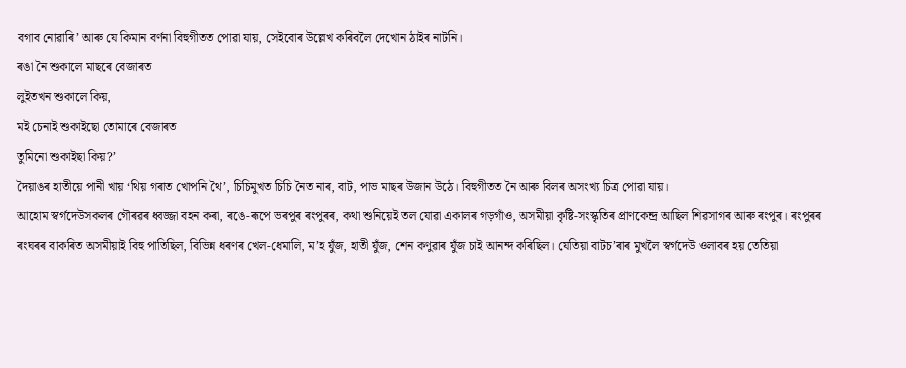বগাব নোৱাৰি’ আৰু যে কিমান বৰ্ণনা বিহুগীতত পোৱা যায়, সেইবোৰ উল্লেখ কৰিবলৈ দেখোন ঠাইৰ নাটনি।
ৰঙা নৈ শুকালে মাছৰে বেজাৰত
লুইতখন শুকালে কিয়,
মই চেনাই শুকাইছো তোমাৰে বেজাৰত
তুমিনো শুকাইছা কিয়?’
দৈয়াঙৰ হাতীয়ে পানী খায় ‘থিয় গৰাত খোপনি থৈ’, চিচিমুখত চিচি নৈত নাৰ, বাট, পাভ মাছৰ উজান উঠে। বিহুগীতত নৈ আৰু বিলৰ অসংখ্য চিত্ৰ পোৱা যায়।
আহোম স্বৰ্গদেউসকলৰ গৌৰৱৰ ধ্বজ্জা বহন কৰা, ৰঙে-ৰূপে ভৰপুৰ ৰংপুৰৰ, কথা শুনিয়েই তল যোৱা একালৰ গড়গাঁও, অসমীয়া কৃষ্টি-সংস্কৃতিৰ প্ৰাণকেন্দ্ৰ আছিল শিৱসাগৰ আৰু ৰংপুৰ। ৰংপুৰৰ ৰংঘৰৰ বাকৰিত অসমীয়াই বিহু পাতিছিল, বিভিন্ন ধৰণৰ খেল-ধেমালি, ম’হ যুঁজ, হাতী যুঁজ, শেন কণুৱাৰ যুঁজ চাই আনন্দ কৰিছিল। যেতিয়া বাটচ’ৰাৰ মুখলৈ স্বৰ্গদেউ ওলাবৰ হয় তেতিয়া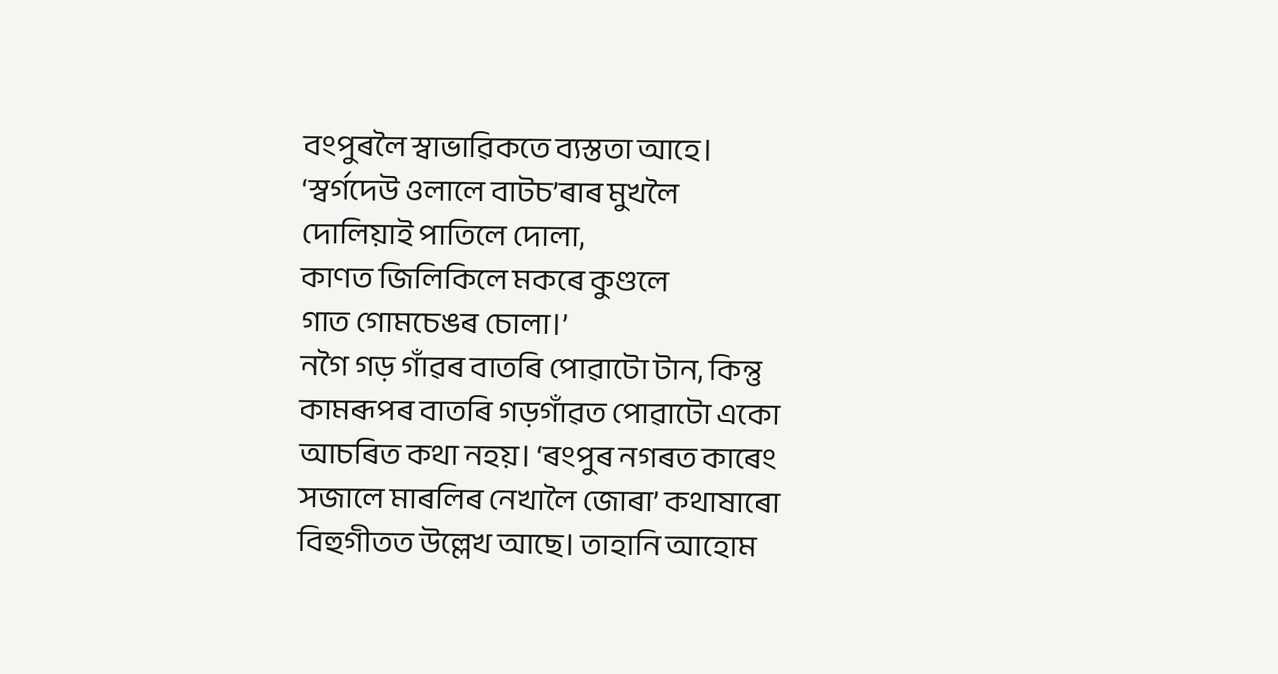বংপুৰলৈ স্বাভাৱিকতে ব্যস্ততা আহে।
‘স্বৰ্গদেউ ওলালে বাটচ’ৰাৰ মুখলৈ
দোলিয়াই পাতিলে দোলা,
কাণত জিলিকিলে মকৰে কুণ্ডলে
গাত গোমচেঙৰ চোলা।’
নগৈ গড় গাঁৱৰ বাতৰি পোৱাটো টান, কিন্তু কামৰূপৰ বাতৰি গড়গাঁৱত পোৱাটো একো আচৰিত কথা নহয়। ‘ৰংপুৰ নগৰত কাৰেং সজালে মাৰলিৰ নেখালৈ জোৰা’ কথাষাৰো বিহুগীতত উল্লেখ আছে। তাহানি আহোম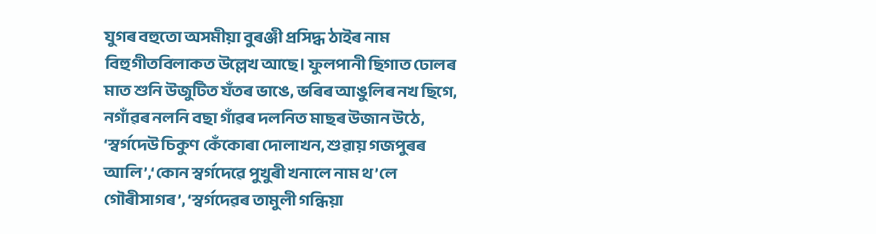যুগৰ বহুতো অসমীয়া বুৰঞ্জী প্ৰসিদ্ধ ঠাইৰ নাম বিহুগীতবিলাকত উল্লেখ আছে। ফুলপানী ছিগাত ঢোলৰ মাত শুনি উজুটিত যঁতৰ ভাঙে, ভৰিৰ আঙুলিৰ নখ ছিগে, নগাঁৱৰ নলনি বছা গাঁৱৰ দলনিত মাছৰ উজান উঠে, ‘স্বৰ্গদেউ চিকুণ কেঁকোৰা দোলাখন, শুৱায় গজপুৰৰ আলি’,‘কোন স্বৰ্গদেৱে পুখুৰী খনালে নাম থ’লে গৌৰীসাগৰ’, ‘স্বৰ্গদেৱৰ তামুলী গন্ধিয়া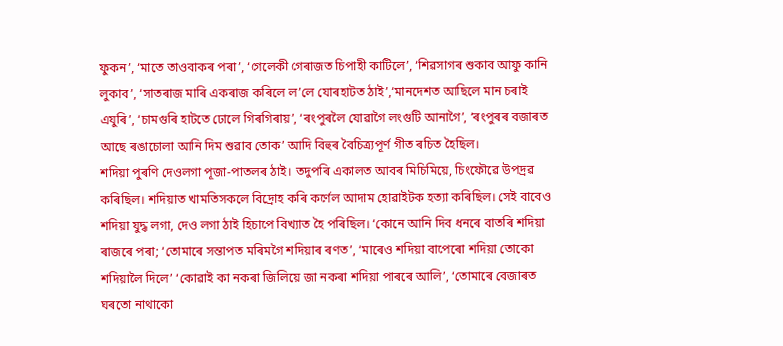ফুকন’, ‘মাতে তাওবাকৰ পৰা’, ‘গেলেকী গেৰাজত চিপাহী কাটিলে’, ‘শিৱসাগৰ শুকাব আফু কানি লুকাব’, ‘সাতৰাজ মাৰি একৰাজ কৰিলে ল’লে যোৰহাটত ঠাই’,‘মানদেশত আছিলে মান চৰাই এযুৰি’, ‘চামগুৰি হাটতে ঢোলে গিৰগিৰায়’, ‘ৰংপুৰলৈ যোৱাগৈ লংগুটি আনাগৈ’, ‘ৰংপুৰৰ বজাৰত আছে ৰঙাচোলা আনি দিম শুৱাব তোক’ আদি বিহুৰ বৈচিত্ৰ্যপূৰ্ণ গীত ৰচিত হৈছিল।
শদিয়া পুৰণি দেওলগা পূজা-পাতলৰ ঠাই। তদুপৰি একালত আবৰ মিচিমিয়ে, চিংফৌৱে উপদ্ৰৱ কৰিছিল। শদিয়াত খামতিসকলে বিদ্ৰোহ কৰি কৰ্ণেল আদাম হোৱাইটক হত্যা কৰিছিল। সেই বাবেও শদিয়া যুদ্ধ লগা, দেও লগা ঠাই হিচাপে বিখ্যাত হৈ পৰিছিল। ‘কোনে আনি দিব ধনৰে বাতৰি শদিয়া ৰাজৰে পৰা; ‘তোমাৰে সন্তাপত মৰিমগৈ শদিয়াৰ ৰণত’, ‘মাৰেও শদিয়া বাপেৰো শদিয়া তোকো শদিয়ালৈ দিলে’ ‘কোৱাই কা নকৰা জিলিয়ে জা নকৰা শদিয়া পাৰৰে আলি’, ‘তোমাৰে বেজাৰত ঘৰতো নাথাকো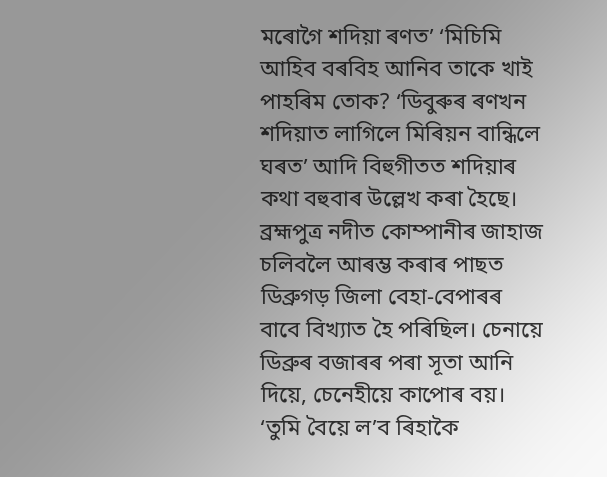মৰোগৈ শদিয়া ৰণত’ ‘মিচিমি আহিব বৰবিহ আনিব তাকে খাই পাহৰিম তোক? ‘ডিবুৰুৰ ৰণখন শদিয়াত লাগিলে মিৰিয়ন বান্ধিলে ঘৰত’ আদি বিহুগীতত শদিয়াৰ কথা বহুবাৰ উল্লেখ কৰা হৈছে। ব্ৰহ্মপুত্ৰ নদীত কোম্পানীৰ জাহাজ চলিবলৈ আৰম্ভ কৰাৰ পাছত ডিব্ৰুগড় জিলা বেহা-বেপাৰৰ বাবে বিখ্যাত হৈ পৰিছিল। চেনায়ে ডিব্ৰুৰ বজাৰৰ পৰা সূতা আনি দিয়ে, চেনেহীয়ে কাপোৰ বয়। ‘তুমি বৈয়ে ল’ব ৰিহাকৈ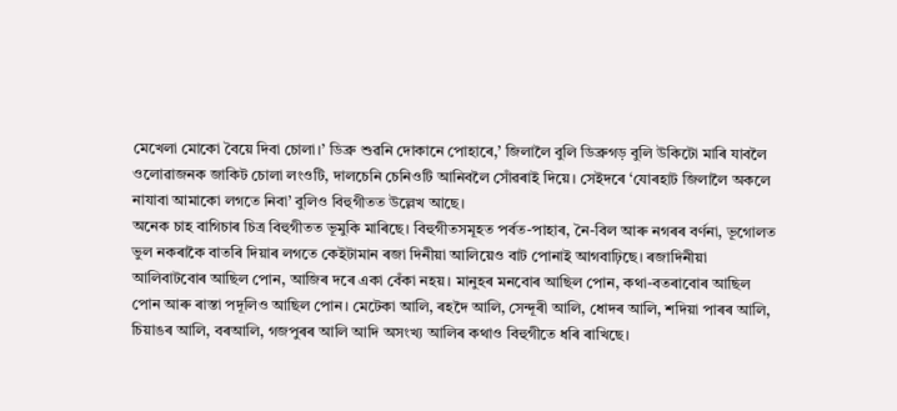মেখেলা মোকো বৈয়ে দিবা চোলা।’ ডিব্ৰু শুৱনি দোকানে পোহাৰে,’ জিলালৈ বুলি ডিব্ৰুগড় বুলি উকিটো মাৰি যাবলৈ ওলোৱাজনক জাকিট চোলা লংওটি, দালচেনি চেনিওটি আনিবলৈ সোঁৱৰাই দিয়ে। সেইদৰে ‘যোৰহাট জিলালৈ অকলে নাযাবা আমাকো লগতে নিবা’ বুলিও বিহুগীতত উল্লেখ আছে।
অনেক চাহ বাগিচাৰ চিত্ৰ বিহুগীতত ভূমুকি মাৰিছে। বিহুগীতসমূহত পৰ্বত-পাহাৰ, নৈ-বিল আৰু নগৰৰ বৰ্ণনা, ভূগোলত ভুল নকৰাকৈ বাতৰি দিয়াৰ লগতে কেইটামান ৰজা দিনীয়া আলিয়েও বাট পোনাই আগবাঢ়িছে। ৰজাদিনীয়া আলিবাটবোৰ আছিল পোন, আজিৰ দৰে একা বেঁকা নহয়। মানুহৰ মনবোৰ আছিল পোন, কথা-বতৰাবোৰ আছিল পোন আৰু ৰাস্তা পদূলিও আছিল পোন। মেটেকা আলি, ৰহদৈ আলি, সেন্দূৰী আলি, ধোদৰ আলি, শদিয়া পাৰৰ আলি, চিয়াঙৰ আলি, বৰআলি, গজপুৰৰ আলি আদি অসংখ্য আলিৰ কথাও বিহুগীতে ধৰি ৰাখিছে।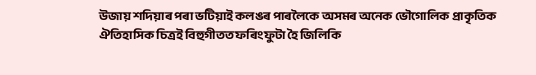উজায় শদিয়াৰ পৰা ভটিয়াই কলঙৰ পাৰলৈকে অসমৰ অনেক ভৌগোলিক প্ৰাকৃতিক ঐতিহাসিক চিত্ৰই বিহুগীতত ফৰিংফুটা হৈ জিলিকি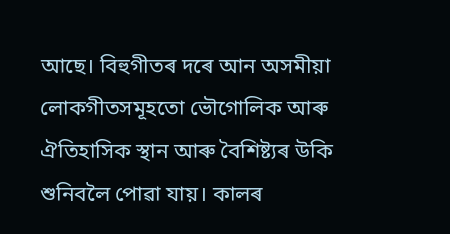আছে। বিহুগীতৰ দৰে আন অসমীয়া লোকগীতসমূহতো ভৌগোলিক আৰু ঐতিহাসিক স্থান আৰু বৈশিষ্ট্যৰ উকি শুনিবলৈ পোৱা যায়। কালৰ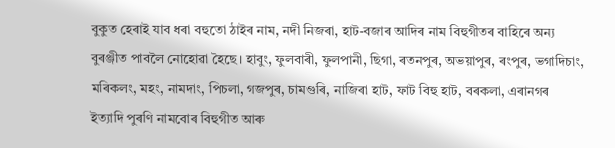বুকুত হেৰাই যাব ধৰা বহুতো ঠাইৰ নাম, নদী নিজৰা, হাট-বজাৰ আদিৰ নাম বিহুগীতৰ বাহিৰে অন্য বুৰঞ্জীত পাবলৈ নোহোৱা হৈছে। হাবুং, ফুলবাৰী, ফুলপানী, ছিগা, ৰতনপুৰ, অভয়াপুৰ, ৰংপুৰ, ভগাদিচাং, মৰিকলং, মহং, নামদাং, পিচলা, গজপুৰ, চামগুৰি, নাজিৰা হাট, ফাট বিহু হাট, বৰকলা, এৰানগৰ ইত্যাদি পুৰণি নামবোৰ বিহুগীত আৰু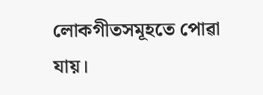লোকগীতসমূহতে পোৱা যায়।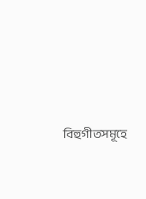বিহুগীতসমূহে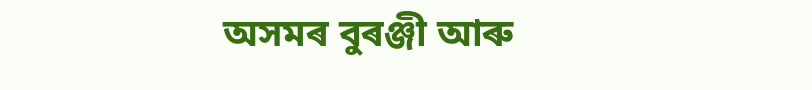অসমৰ বুৰঞ্জী আৰু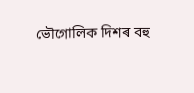ভৌগোলিক দিশৰ বহু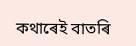কথাৰেই বাতৰি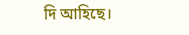দি আহিছে।